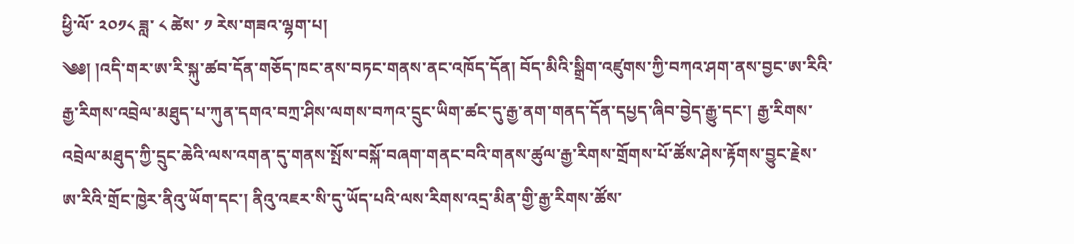ཕྱི་ལོ་ ༢༠༡༨ ཟླ་ ༨ ཚེས་ ༡ རེས་གཟའ་ལྷག་པ།
༄༅། །འདི་གར་ཨ་རི་སྐུ་ཚབ་དོན་གཅོད་ཁང་ནས་བཏང་གནས་ནང་འཁོད་དོན། བོད་མིའི་སྒྲིག་འཛུགས་ཀྱི་བཀའ་ཤག་ནས་བྱང་ཨ་རིའི་རྒྱ་རིགས་འབྲེལ་མཐུད་པ་ཀུན་དགའ་བཀྲ་ཤིས་ལགས་བཀའ་དྲུང་ཡིག་ཚང་དུ་རྒྱ་ནག་གནད་དོན་དཔྱད་ཞིབ་བྱེད་རྒྱུ་དང་། རྒྱ་རིགས་འབྲེལ་མཐུད་ཀྱི་དྲུང་ཆེའི་ལས་འགན་དུ་གནས་སྤོས་བསྐོ་བཞག་གནང་བའི་གནས་ཚུལ་རྒྱ་རིགས་གྲོགས་པོ་ཚོས་ཤེས་རྟོགས་བྱུང་རྗེས་ཨ་རིའི་གྲོང་ཁྱེར་ནིའུ་ཡོག་དང་། ནིའུ་འཇར་སི་དུ་ཡོད་པའི་ལས་རིགས་འདྲ་མིན་གྱི་རྒྱ་རིགས་ཚོས་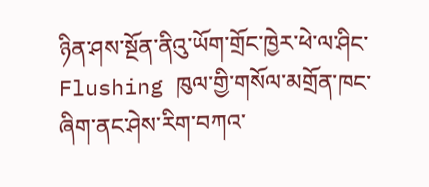ཉིན་ཤས་སྔོན་ནིའུ་ཡོག་གྲོང་ཁྱེར་ཕེ་ལ་ཤིང་ Flushing ཁུལ་གྱི་གསོལ་མགྲོན་ཁང་ཞིག་ནང་ཤེས་རིག་བཀའ་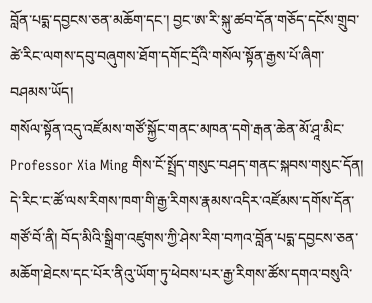བློན་པདྨ་དབྱངས་ཅན་མཆོག་དང་། བྱང་ཨ་རི་སྐུ་ཚབ་དོན་གཅོད་དངོས་གྲུབ་ཚེ་རིང་ལགས་དབུ་བཞུགས་ཐོག་དགོང་དྲོའི་གསོལ་སྟོན་རྒྱས་པོ་ཞིག་བཤམས་ཡོད།
གསོལ་སྟོན་འདུ་འཛོམས་གཙོ་སྐྱོང་གནང་མཁན་དགེ་རྒན་ཆེན་མོ་ཤཱ་མིང་ Professor Xia Ming གིས་ངོ་སྤྲོད་གསུང་བཤད་གནང་སྐབས་གསུང་དོན། དེ་རིང་ང་ཚོ་ལས་རིགས་ཁག་གི་རྒྱ་རིགས་རྣམས་འདིར་འཛོམས་དགོས་དོན་གཙོ་བོ་ནི། བོད་མིའི་སྒྲིག་འཛུགས་ཀྱི་ཤེས་རིག་བཀའ་བློན་པདྨ་དབྱངས་ཅན་མཆོག་ཐེངས་དང་པོར་ནིའུ་ཡོག་ཏུ་ཕེབས་པར་རྒྱ་རིགས་ཚོས་དགའ་བསུའི་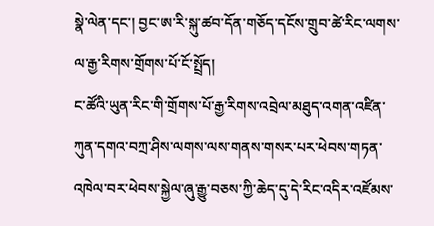སྣེ་ལེན་དང་། བྱང་ཨ་རི་སྐུ་ཚབ་དོན་གཅོད་དངོས་གྲུབ་ཚེ་རིང་ལགས་ལ་རྒྱ་རིགས་གྲོགས་པོ་ངོ་སྤྲོད།
ང་ཚོའི་ཡུན་རིང་གི་གྲོགས་པོ་རྒྱ་རིགས་འབྲེལ་མཐུད་འགན་འཛིན་ཀུན་དགའ་བཀྲ་ཤིས་ལགས་ལས་གནས་གསར་པར་ཕེབས་གཏན་འཁེལ་བར་ཕེབས་སྐྱེལ་ཞུ་རྒྱུ་བཅས་ཀྱི་ཆེད་དུ་དེ་རིང་འདིར་འཛོམས་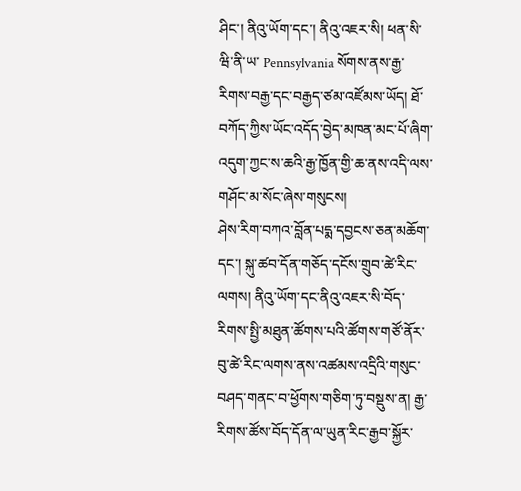ཤིང་། ནིའུ་ཡོག་དང་། ནིའུ་འཇར་སི། ཕན་སི་ཝི་ནི་ཡ་ Pennsylvania སོགས་ནས་རྒྱ་རིགས་བརྒྱ་དང་བརྒྱད་ཙམ་འཛོམས་ཡོད། ཐོ་བཀོད་ཀྱིས་ཡོང་འདོད་བྱེད་མཁན་མང་པོ་ཞིག་འདུག་ཀྱང་ས་ཆའི་རྒྱ་ཁྱོན་གྱི་ཆ་ནས་འདི་ལས་གཤོང་མ་སོང་ཞེས་གསུངས།
ཤེས་རིག་བཀའ་བློན་པདྨ་དབྱངས་ཅན་མཆོག་དང་། སྐུ་ཚབ་དོན་གཅོད་དངོས་གྲུབ་ཚེ་རིང་ལགས། ནིའུ་ཡོག་དང་ནིའུ་འཇར་སི་བོད་རིགས་སྤྱི་མཐུན་ཚོགས་པའི་ཚོགས་གཙོ་ནོར་བུ་ཚེ་རིང་ལགས་ནས་འཚམས་འདྲིའི་གསུང་བཤད་གནང་བ་ཕྱོགས་གཅིག་ཏུ་བསྡུས་ན། རྒྱ་རིགས་ཚོས་བོད་དོན་ལ་ཡུན་རིང་རྒྱབ་སྐྱོར་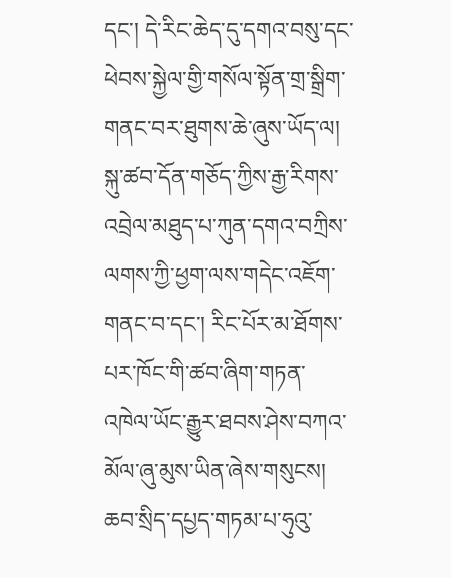དང་། དེ་རིང་ཆེད་དུ་དགའ་བསུ་དང་ཕེབས་སྐྱེལ་གྱི་གསོལ་སྟོན་གྲ་སྒྲིག་གནང་བར་ཐུགས་ཆེ་ཞུས་ཡོད་ལ། སྐུ་ཚབ་དོན་གཅོད་ཀྱིས་རྒྱ་རིགས་འབྲེལ་མཐུད་པ་ཀུན་དགའ་བཀྲིས་ལགས་ཀྱི་ཕྱག་ལས་གདེང་འཇོག་གནང་བ་དང་། རིང་པོར་མ་ཐོགས་པར་ཁོང་གི་ཚབ་ཞིག་གཏན་འཁེལ་ཡོང་རྒྱུར་ཐབས་ཤེས་བཀའ་མོལ་ཞུ་མུས་ཡིན་ཞེས་གསུངས།
ཆབ་སྲིད་དཔྱད་གཏམ་པ་ཧུའུ་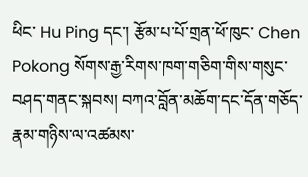ཕིང་ Hu Ping དང་། རྩོམ་པ་པོ་གྲན་ཕོ་ཁུང་ Chen Pokong སོགས་རྒྱ་རིགས་ཁག་གཅིག་གིས་གསུང་བཤད་གནང་སྐབས། བཀའ་བློན་མཆོག་དང་དོན་གཅོད་རྣམ་གཉིས་ལ་འཚམས་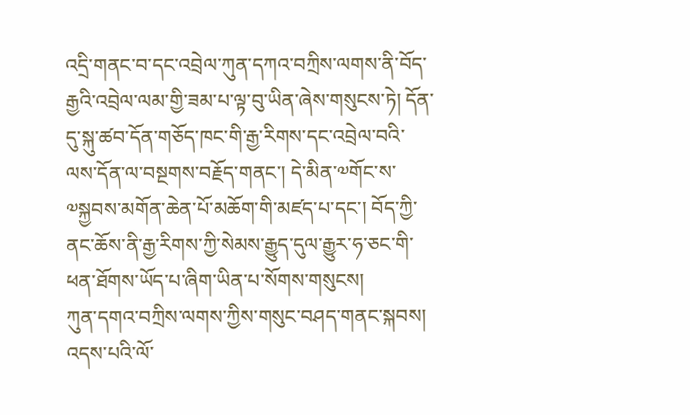འདྲི་གནང་བ་དང་འབྲེལ་ཀུན་དཀའ་བཀྲིས་ལགས་ནི་བོད་རྒྱའི་འབྲེལ་ལམ་གྱི་ཟམ་པ་ལྟ་བུ་ཡིན་ཞེས་གསུངས་ཏེ། དོན་དུ་སྐུ་ཚབ་དོན་གཅོད་ཁང་གི་རྒྱ་རིགས་དང་འབྲེལ་བའི་ལས་དོན་ལ་བསྔགས་བརྗོད་གནང་། དེ་མིན་༧གོང་ས་༧སྐྱབས་མགོན་ཆེན་པོ་མཆོག་གི་མཛད་པ་དང་། བོད་ཀྱི་ནང་ཆོས་ནི་རྒྱ་རིགས་ཀྱི་སེམས་རྒྱུད་དུལ་རྒྱུར་ཧ་ཅང་གི་ཕན་ཐོགས་ཡོད་པ་ཞིག་ཡིན་པ་སོགས་གསུངས།
ཀུན་དགའ་བཀྲིས་ལགས་ཀྱིས་གསུང་བཤད་གནང་སྐབས། འདས་པའི་ལོ་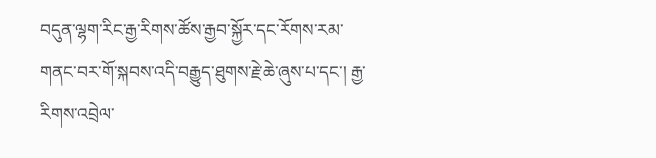བདུན་ལྷག་རིང་རྒྱ་རིགས་ཚོས་རྒྱབ་སྐྱོར་དང་རོགས་རམ་གནང་བར་གོ་སྐབས་འདི་བརྒྱུད་ཐུགས་རྗེ་ཆེ་ཞུས་པ་དང་། རྒྱ་རིགས་འབྲེལ་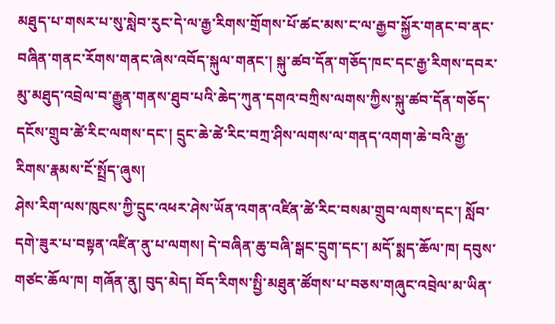མཐུད་པ་གསར་པ་སུ་སླེབ་རུང་དེ་ལ་རྒྱ་རིགས་གྲོགས་པོ་ཚང་མས་ང་ལ་རྒྱབ་སྐྱོར་གནང་བ་ནང་བཞིན་གནང་རོགས་གནང་ཞེས་འབོད་སྐུལ་གནང་། སྐུ་ཚབ་དོན་གཅོད་ཁང་དང་རྒྱ་རིགས་དབར་མུ་མཐུད་འབྲེལ་བ་རྒྱུན་གནས་ཐུབ་པའི་ཆེད་ཀུན་དགའ་བཀྲིས་ལགས་ཀྱིས་སྐུ་ཚབ་དོན་གཅོད་དངོས་གྲུབ་ཚེ་རིང་ལགས་དང་། དྲུང་ཆེ་ཚེ་རིང་བཀྲ་ཤིས་ལགས་ལ་གནད་འགག་ཆེ་བའི་རྒྱ་རིགས་རྣམས་ངོ་སྤྲོད་ཞུས།
ཤེས་རིག་ལས་ཁུངས་ཀྱི་དྲུང་འཕར་ཤེས་ཡོན་འགན་འཛིན་ཚེ་རིང་བསམ་གྲུབ་ལགས་དང་། སློབ་དགེ་ཟུར་པ་བསྟན་འཛིན་ནུ་པ་ལགས། དེ་བཞིན་ཆུ་བཞི་སྒང་དྲུག་དང་། མདོ་སྨད་ཆོལ་ཁ། དབུས་གཙང་ཆོལ་ཁ། གཞོན་ནུ། བུད་མེད། བོད་རིགས་སྤྱི་མཐུན་ཚོགས་པ་བཅས་གཞུང་འབྲེལ་མ་ཡིན་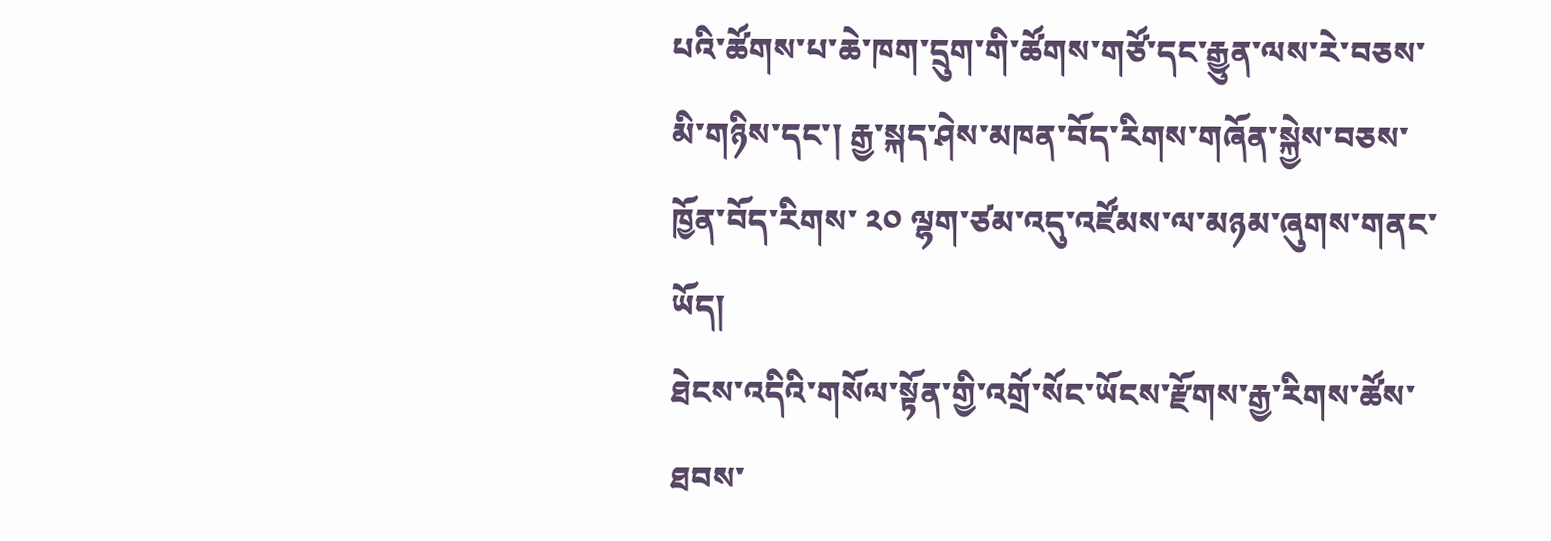པའི་ཚོགས་པ་ཆེ་ཁག་དྲུག་གི་ཚོགས་གཙོ་དང་རྒྱུན་ལས་རེ་བཅས་མི་གཉིས་དང་། རྒྱ་སྐད་ཤེས་མཁན་བོད་རིགས་གཞོན་སྐྱེས་བཅས་ཁྱོན་བོད་རིགས་ ༢༠ ལྷག་ཙམ་འདུ་འཛོམས་ལ་མཉམ་ཞུགས་གནང་ཡོད།
ཐེངས་འདིའི་གསོལ་སྟོན་གྱི་འགྲོ་སོང་ཡོངས་རྫོགས་རྒྱ་རིགས་ཚོས་ཐབས་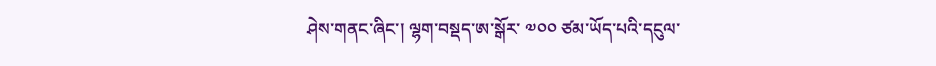ཤེས་གནང་ཞིང་། ལྷག་བསྡད་ཨ་སྒོར་ ༧༠༠ ཙམ་ཡོད་པའི་དངུལ་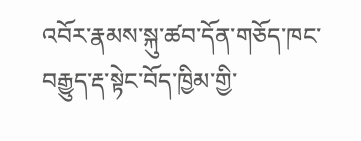འབོར་རྣམས་སྐུ་ཚབ་དོན་གཅོད་ཁང་བརྒྱུད་རྡ་སྟེང་བོད་ཁྱིམ་གྱི་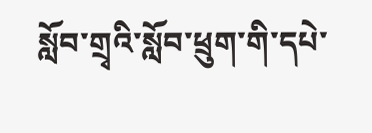སློབ་གྲྭའི་སློབ་ཕྲུག་གི་དཔེ་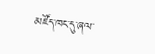མཛོད་ཁང་དུ་ཞལ་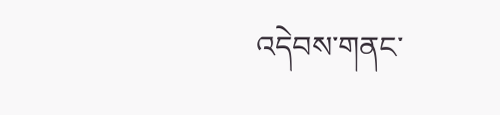འདེབས་གནང་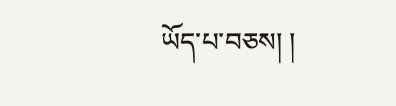ཡོད་པ་བཅས། །